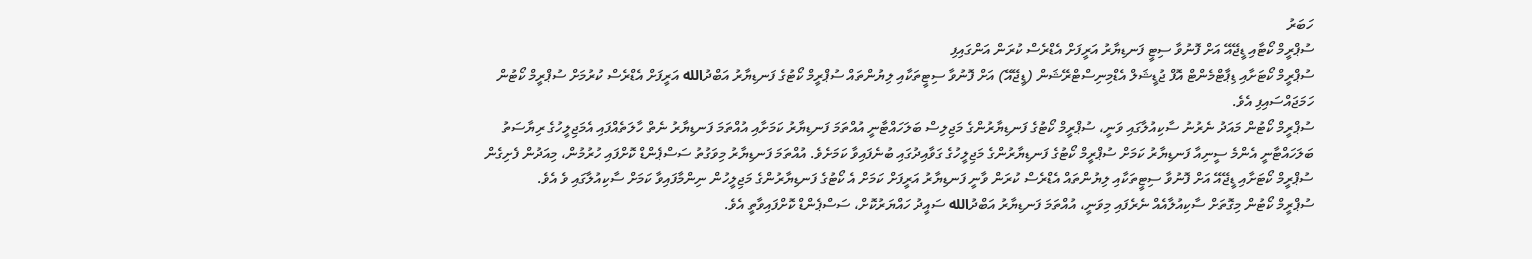ހަބަރު
ސުޕްރީމް ކޯޓާއި ޑީޖޭއޭ އަށް ފޮނުވާ ސިޓީ ފަނޑިޔާރު އަރީފަށް އެޑްރެސް ކުރަން އަންގައިފި
ސުޕްރީމް ކޯޓަށާއި ޑިޕާޓްމެންޓް އޮފް ޖުޑީޝަލް އެޑްމިނިސްޓްރޭޝަން (ޑީޖޭއޭ) އަށް ފޮނުވާ ސިޓީތަކާއި ލިޔުންތައް ސުޕްރީމް ކޯޓުގެ ފަނޑިޔާރު އަބްދުالله އަރީފަށް އެޑްރެސް ކުރުމަށް ސުޕްރީމް ކޯޓުން ހަމަޖައްސައިފި އެވެ.
ސުޕްރީމް ކޯޓުން މައަދު ނެރުނު ސާކިއުލާގައި ވަނީ، ސުޕްރީމް ކޯޓުގެ ފަނޑިޔާރުންގެ މަޖިލިސް ބަލަހައްޓާނީ އުއްތަމަ ފަނޑިޔާރު ކަމަށާއި އުއްތަމަ ފަނޑިޔާރު ނެތް ހާލަތެއްފައި އެމަޖިލީހުގެ ރިޔާސަތު ބަލަހައްޓާނީ އެންމެ ސީނިއާ ފަނޑިޔާރު ކަމަށް ސުޕްރީމް ކޯޓުގެ ފަނޑިޔާރުންގެ މަޖިލީހުގެ ގަވާއިދުގައި ބުނެފައިވާ ކަމަށެވެ. އުއްތަމަ ފަނޑިޔާރު މިވަގުތު ސަސްޕެންޑް ކޮށްފައި ހުރުމުން، މިއަދުން ފެށިގެން ސުޕްރީމް ކޯޓަށާއި ޑީޖޭއޭ އަށް ފޮނުވާ ސިޓީތަކާއި ލިޔުންތައް އެޑްރެސް ކުރަން ވާނީ ފަނޑިޔާރު އަރީފަށް ކަމަށް އެ ކޯޓުގެ ފަނޑިޔާރުންގެ މަޖިލީހުން ނިންމާފައިވާ ކަމަށް ސާކިއުލާގައި ވެ އެވެ.
ސުޕްރީމް ކޯޓުން މިގޮތަށް ސާކިއުލާއެއް ނެރެފައި މިވަނީ، އުއްތަމަ ފަނޑިޔާރު އަބްދުالله ސައީދު ހައްޔަރުކޮށް، ސަސްޕެންޑް ކޮށްފައިވާތީ އެވެ.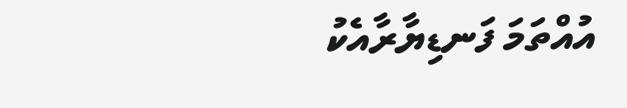އުއްތަމަ ފަނޑިޔާރާއެކު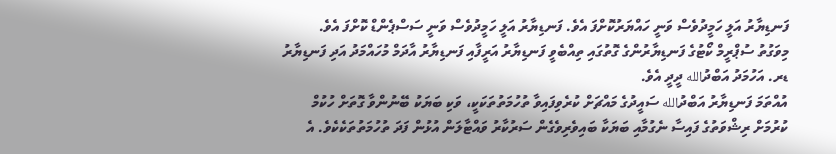ފަނޑިޔާރު އަލީ ހަމީދުވެސް ވަނީ ހައްޔަރުކޮށްފަ އެވެ. ފަނޑިޔާރު އަލީ ހަމީދުވެސް ވަނީ ސަސްޕެންޑް ކޮށްފަ އެވެ.
މިވަގުތު ސުޕްރީމް ކޯޓުގެ ފަނޑިޔާރުންގެ ގޮތުގައި ތިއްބެވީ ފަނޑިޔާރު އަރީފާއި ފަނޑިޔާރު އާދަމް މުހައްމަދު އަދި ފަނޑިޔާރު ޑރ. އަހުމަދު އަބްދުالله ދީދީ އެވެ.
އުއްތަމަ ފަނޑިޔާރު އަބްދުالله ސައީދުގެ މައްޗަށް ކުރެވިފައިވާ ތުހުމަތުތަކަކީ، ވަކި ބަޔަކު ބޭނުންވާ ގޮތަށް ހުކުމް ކުރުމަށް ރިޝްވަތުގެ ފައިސާ ނެގުމާއި ބަޔަކާ ބައިވެރިވެގެން ސަރުކާރު ވައްޓާލަން އުޅުން ފަދަ ތުހުމަތުތަކެކެވެ. އެ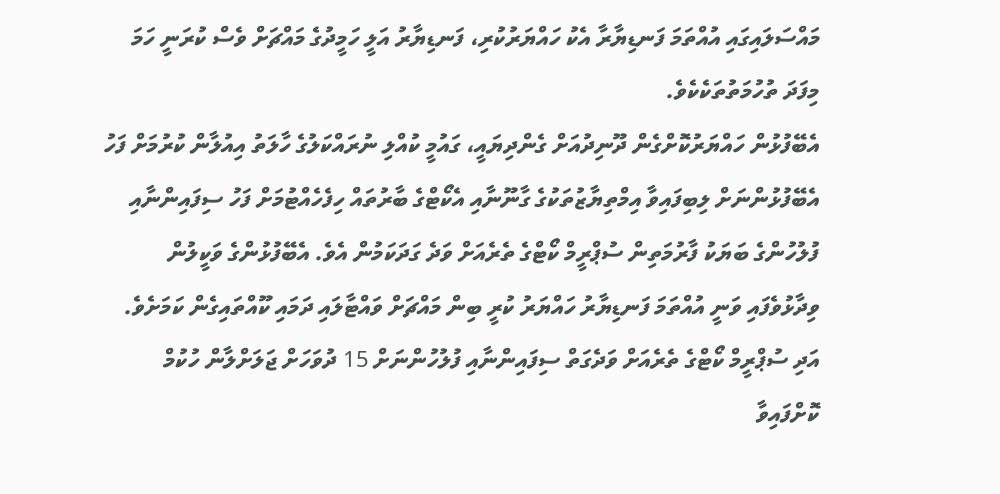މައްސަލައިގައި އުއްތަމަ ފަނޑިޔާރާ އެކު ހައްޔަރުކުރި، ފަނޑިޔާރު އަލީ ހަމީދުގެ މައްޗަށް ވެސް ކުރަނީ ހަމަ މިފަދަ ތުހުމަތުތަކެކެވެ.
އެބޭފުޅުން ހައްޔަރުކޮށްގެން ދޫނިދުއަށް ގެންދިޔައީ، ގައުމީ ކުއްލި ނުރައްކަލުގެ ހާލަތު އިއުލާން ކުރުމަށް ފަހު އެބޭފުޅުންނަށް ލިބިފައިވާ އިމްތިޔާޒުތަކުގެ ގާނޫނާއި އެކޯޓްގެ ބާރުތައް ހިފެހެއްޓުމަށް ފަހު ސިފައިންނާއި ފުލުހުންގެ ބަޔަކު ފާރުމަތިން ސުޕްރީމް ކޯޓްގެ ތެރެއަށް ވަދެ ގަދަކަމުން އެވެ. އެބޭފުޅުންގެ ވަކީލުން ވިދާޅުވެފައި ވަނީ އުއްތަމަ ފަނޑިޔާރު ހައްޔަރު ކުރީ ބިން މައްޗަށް ވައްޓާލައި ދަމައި ކޫއްތައިގެން ކަމަށެވެ. އަދި ސުޕްރީމް ކޯޓްގެ ތެރެއަށް ވަދެގަތް ސިފައިންނާއި ފުލުހުންނަށް 15 ދުވަހަށް ޖަލަށްލާން ހުކުމް ކޮށްފައިވާ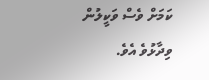ކަމަށް ވެސް ވަކީލުން ވިދާޅުވެ އެވެ.